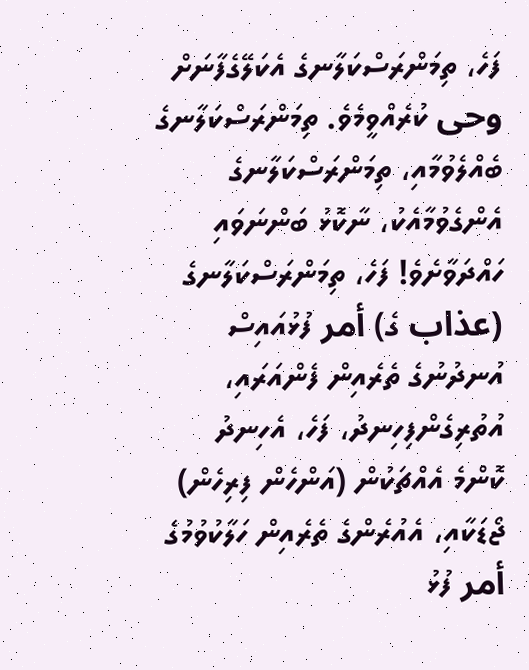ފަހެ، ތިމަންރަސްކަލާނގެ އެކަލޭގެފާނަށް وحى ކުރެއްވީމެވެ. ތިމަންރަސްކަލާނގެ ބެއްލެވުމާއި، ތިމަންރަސްކަލާނގެ އެންގެވުމާއެކު، ނާކޮޅު ބަންނަވައި ހައްދަވާށެވެ! ފަހެ، ތިމަންރަސްކަލާނގެ (عذاب ގެ) أمر ފުޅުއައިސް އުނދުނުގެ ތެރެއިން ފެންއަރައި، އުތުރިގެންފިހިނދު، ފަހެ، އެހިނދު ކޮންމެ އެއްޗަކުން (އަންހެން ފިރިހެން) ޖޯޑަކާއި، އެއުރެންގެ ތެރެއިން ހަލާކުވުމުގެ أمر ފުޅު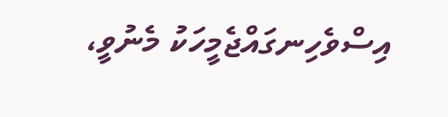އިސްވެހިނގައްޖެމީހަކު މެނުވީ،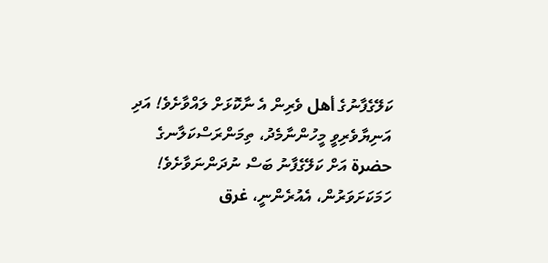ކަލޭގެފާނުގެ أهل ވެރިން އެ ނާކޮޅަށް ލައްވާށެވެ! އަދި އަނިޔާވެރިވީ މީހުންނާމެދު، ތިމަންރަސްކަލާނގެ حضرة އަށް ކަލޭގެފާނު ބަސް ނުދަންނަވާށެވެ! ހަމަކަށަވަރުން، އެއުރެންނީ، غرق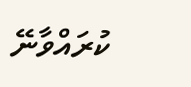ކުރައްވާނޭ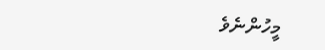މީހުންނެވެ